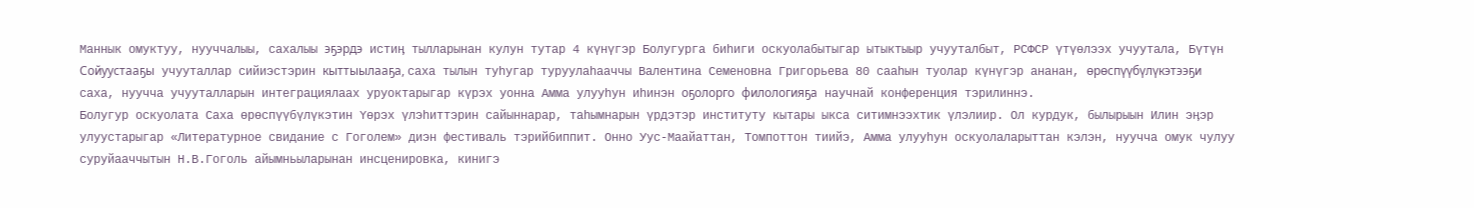Маннык омуктуу, нууччалыы, сахалыы эҕэрдэ истиӊ тылларынан кулун тутар 4 күнүгэр Болугурга биһиги оскуолабытыгар ытыктыыр учууталбыт, РСФСР үтүөлээх учуутала, Бүтүн Сойуустааҕы учууталлар сийиэстэрин кыттыылааҕа, саха тылын туһугар туруулаһааччы Валентина Семеновна Григорьева 80 сааһын туолар күнүгэр ананан, өрөспүүбүлүкэтээҕи саха, нуучча учууталларын интеграциялаах уруоктарыгар күрэх уонна Амма улууһун иһинэн оҕолорго филологияҕа научнай конференция тэрилиннэ.
Болугур оскуолата Саха өрөспүүбүлүкэтин Үөрэх үлэһиттэрин сайыннарар, таһымнарын үрдэтэр институту кытары ыкса ситимнээхтик үлэлиир. Ол курдук, былырыын Илин эӊэр улуустарыгар «Литературное свидание с Гоголем» диэн фестиваль тэрийбиппит. Онно Уус-Маайаттан, Томпоттон тиийэ, Амма улууһун оскуолаларыттан кэлэн, нуучча омук чулуу суруйааччытын Н.В.Гоголь айымньыларынан инсценировка, кинигэ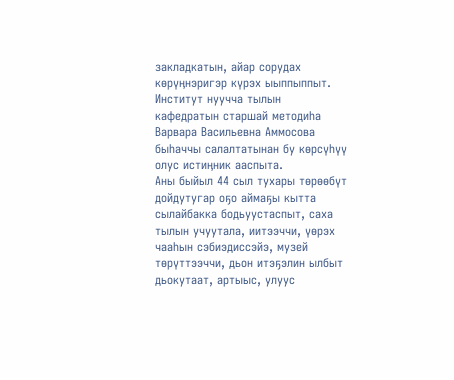закладкатын, айар сорудах көрүӊнэригэр күрэх ыыппыппыт. Институт нуучча тылын кафедратын старшай методиһа Варвара Васильевна Аммосова быһаччы салалтатынан бу көрсүһүү олус истиӊник ааспыта.
Аны быйыл 44 сыл тухары төрөөбүт дойдутугар оҕо аймаҕы кытта сылайбакка бодьуустаспыт, саха тылын учуутала, иитээччи, үөрэх чааһын сэбиэдиссэйэ, музей төрүттээччи, дьон итэҕэлин ылбыт дьокутаат, артыыс, улуус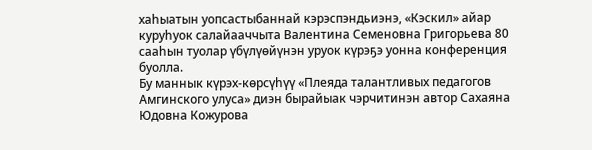хаһыатын уопсастыбаннай кэрэспэндьиэнэ, «Кэскил» айар куруһуок салайааччыта Валентина Семеновна Григорьева 80 сааһын туолар үбүлүөйүнэн уруок күрэҕэ уонна конференция буолла.
Бу маннык күрэх-көрсүһүү «Плеяда талантливых педагогов Амгинского улуса» диэн бырайыак чэрчитинэн автор Сахаяна Юдовна Кожурова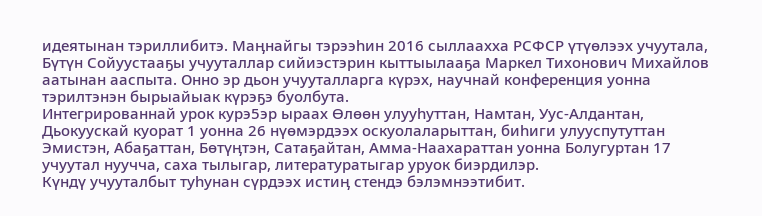идеятынан тэриллибитэ. Маӊнайгы тэрээһин 2016 сыллаахха РСФСР үтүөлээх учуутала, Бүтүн Сойуустааҕы учууталлар сийиэстэрин кыттыылааҕа Маркел Тихонович Михайлов аатынан ааспыта. Онно эр дьон учууталларга күрэх, научнай конференция уонна тэрилтэнэн бырыайыак күрэҕэ буолбута.
Интегрированнай урок курэ5эр ыраах Өлөөн улууһуттан, Намтан, Уус-Алдантан, Дьокуускай куорат 1 уонна 26 нүөмэрдээх оскуолаларыттан, биһиги улууспутуттан Эмистэн, Абаҕаттан, Бөтүӊтэн, Сатаҕайтан, Амма-Наахараттан уонна Болугуртан 17 учуутал нуучча, саха тылыгар, литературатыгар уруок биэрдилэр.
Күндү учууталбыт туһунан сүрдээх истиӊ стендэ бэлэмнээтибит.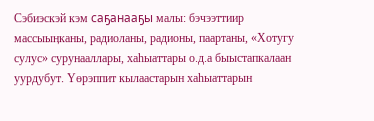Сэбиэскэй кэм саҕанааҕы малы: бэчээттиир массыыӊканы, радиоланы, радионы, паартаны, «Хотугу сулус» сурунааллары, хаһыаттары о.д.а быыстапкалаан уурдубут. Үөрэппит кылаастарын хаһыаттарын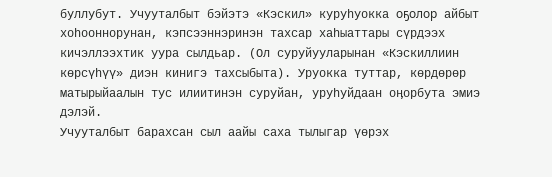буллубут. Учууталбыт бэйэтэ «Кэскил» куруһуокка оҕолор айбыт хоһооннорунан, кэпсээннэринэн тахсар хаһыаттары сүрдээх кичэллээхтик уура сылдьар. (Ол суруйууларынан «Кэскиллиин кѳрсүһүү» диэн кинигэ тахсыбыта). Уруокка туттар, көрдөрөр матырыйаалын тус илиитинэн суруйан, уруһуйдаан оӊорбута эмиэ дэлэй.
Учууталбыт барахсан сыл аайы саха тылыгар үөрэх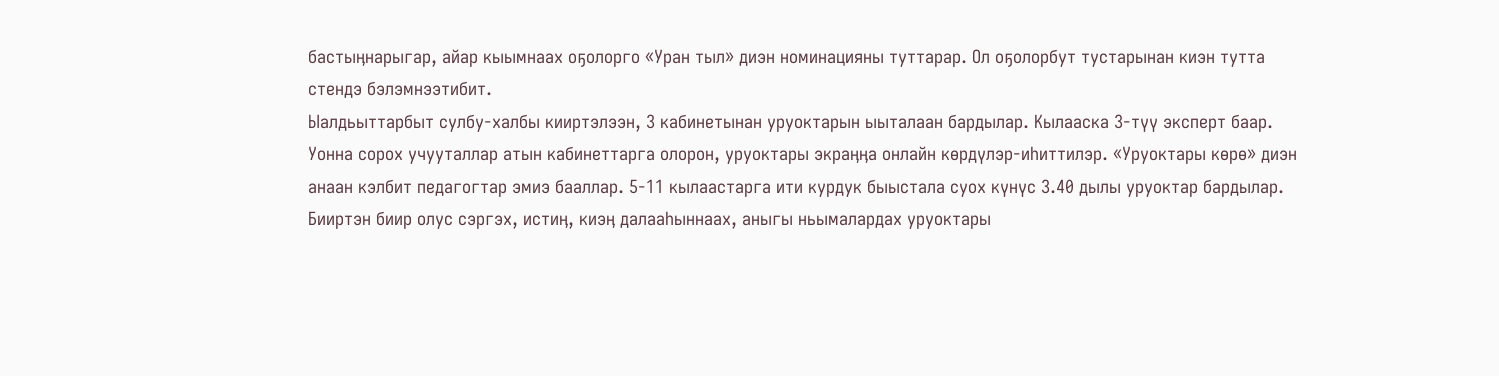бастыӊнарыгар, айар кыымнаах оҕолорго «Уран тыл» диэн номинацияны туттарар. Ол оҕолорбут тустарынан киэн тутта стендэ бэлэмнээтибит.
Ыалдьыттарбыт сулбу-халбы кииртэлээн, 3 кабинетынан уруоктарын ыыталаан бардылар. Кылааска 3-түү эксперт баар. Уонна сорох учууталлар атын кабинеттарга олорон, уруоктары экраӊӊа онлайн көрдүлэр-иһиттилэр. «Уруоктары көрө» диэн анаан кэлбит педагогтар эмиэ бааллар. 5-11 кылаастарга ити курдук быыстала суох күнүс 3.40 дылы уруоктар бардылар. Бииртэн биир олус сэргэх, истиӊ, киэӊ далааһыннаах, аныгы ньымалардах уруоктары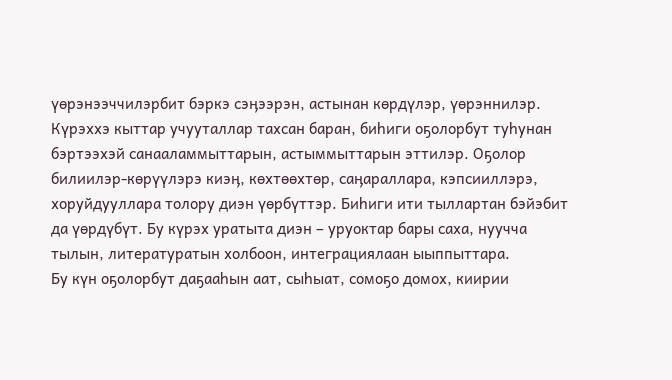үөрэнээччилэрбит бэркэ сэӊээрэн, астынан көрдүлэр, үөрэннилэр.
Күрэххэ кыттар учууталлар тахсан баран, биһиги оҕолорбут туһунан бэртээхэй санааламмыттарын, астыммыттарын эттилэр. Оҕолор билиилэр-көрүүлэрэ киэӊ, көхтөөхтөр, саӊараллара, кэпсииллэрэ, хоруйдууллара толору диэн үөрбүттэр. Биһиги ити тыллартан бэйэбит да үөрдүбүт. Бу күрэх уратыта диэн – уруоктар бары саха, нуучча тылын, литературатын холбоон, интеграциялаан ыыппыттара.
Бу күн оҕолорбут даҕааһын аат, сыһыат, сомоҕо домох, киирии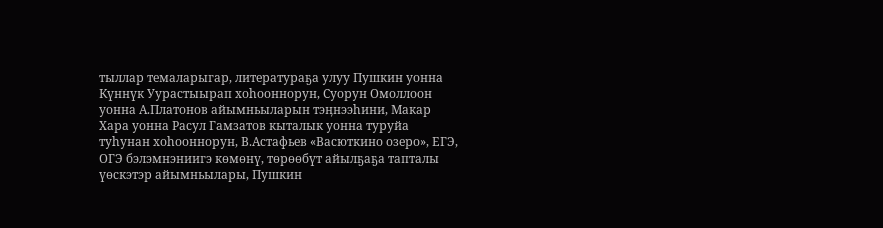тыллар темаларыгар, литератураҕа улуу Пушкин уонна Күннүк Уурастыырап хоһооннорун, Суорун Омоллоон уонна А.Платонов айымньыларын тэӊнээһини, Макар Хара уонна Расул Гамзатов кыталык уонна туруйа туһунан хоһооннорун, В.Астафьев «Васюткино озеро», ЕГЭ, ОГЭ бэлэмнэниигэ көмөнү, төрөөбүт айылҕаҕа тапталы үөскэтэр айымньылары, Пушкин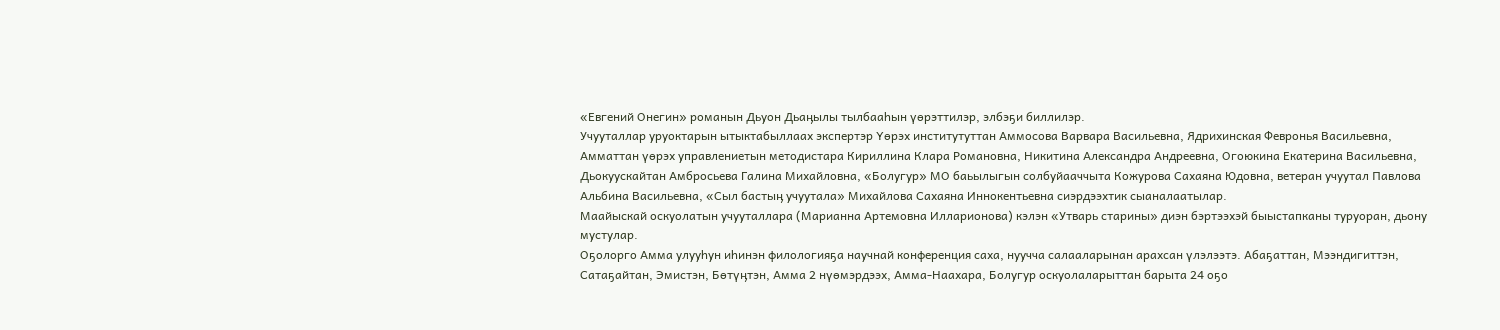«Евгений Онегин» романын Дьуон Дьаӊылы тылбааһын үөрэттилэр, элбэҕи биллилэр.
Учууталлар уруоктарын ытыктабыллаах экспертэр Үөрэх институтуттан Аммосова Варвара Васильевна, Ядрихинская Февронья Васильевна, Амматтан үөрэх управлениетын методистара Кириллина Клара Романовна, Никитина Александра Андреевна, Огоюкина Екатерина Васильевна, Дьокуускайтан Амбросьева Галина Михайловна, «Болугур» МО баьылыгын солбуйааччыта Кожурова Сахаяна Юдовна, ветеран учуутал Павлова Альбина Васильевна, «Сыл бастыӊ учуутала» Михайлова Сахаяна Иннокентьевна сиэрдээхтик сыаналаатылар.
Маайыскай оскуолатын учууталлара (Марианна Артемовна Илларионова) кэлэн «Утварь старины» диэн бэртээхэй быыстапканы туруоран, дьону мустулар.
Оҕолорго Амма улууһун иһинэн филологияҕа научнай конференция саха, нуучча салааларынан арахсан үлэлээтэ. Абаҕаттан, Мээндигиттэн, Сатаҕайтан, Эмистэн, Бөтүӊтэн, Амма 2 нүөмэрдээх, Амма-Наахара, Болугур оскуолаларыттан барыта 24 оҕо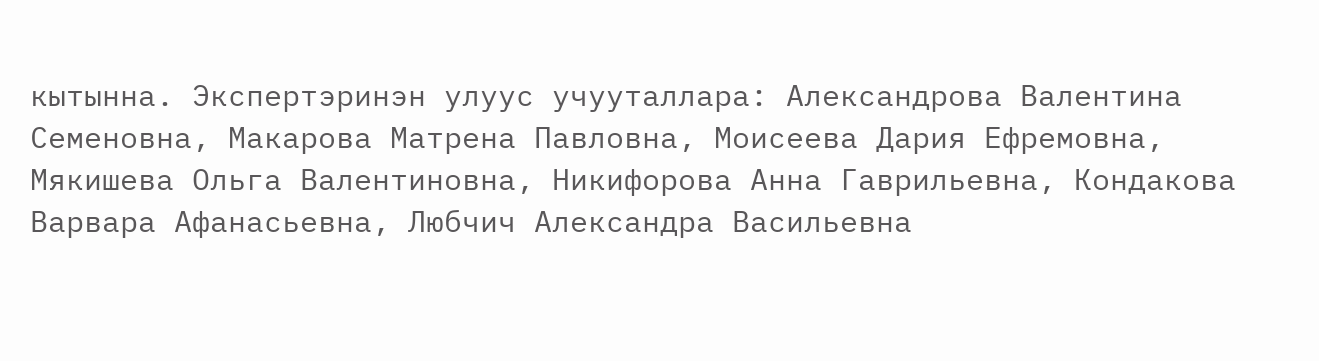кытынна. Экспертэринэн улуус учууталлара: Александрова Валентина Семеновна, Макарова Матрена Павловна, Моисеева Дария Ефремовна, Мякишева Ольга Валентиновна, Никифорова Анна Гаврильевна, Кондакова Варвара Афанасьевна, Любчич Александра Васильевна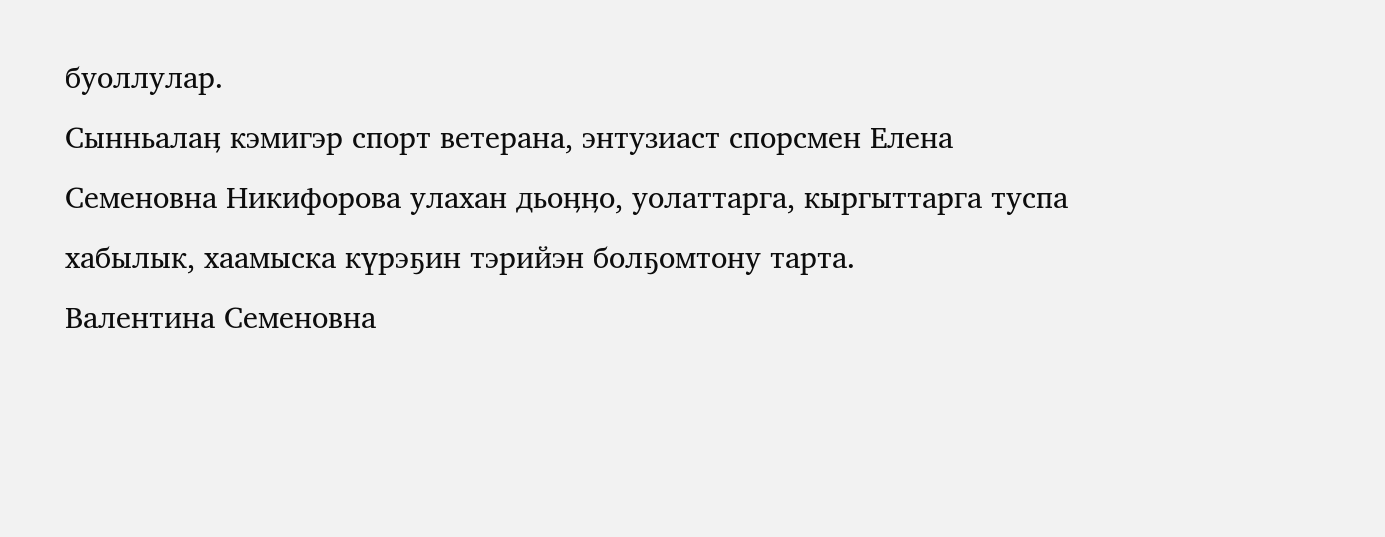буоллулар.
Сынньалаӊ кэмигэр спорт ветерана, энтузиаст спорсмен Елена Семеновна Никифорова улахан дьоӊӊо, уолаттарга, кыргыттарга туспа хабылык, хаамыска күрэҕин тэрийэн болҕомтону тарта.
Валентина Семеновна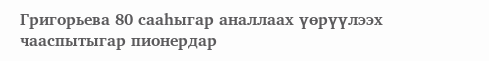Григорьева 80 сааһыгар аналлаах үөрүүлээх чааспытыгар пионердар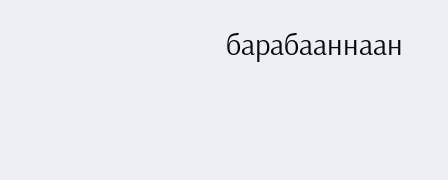барабааннаан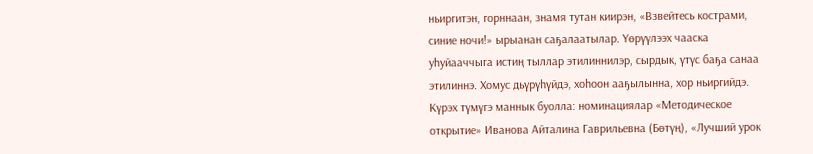ньиргитэн, горннаан, знамя тутан киирэн, «Взвейтесь кострами, синие ночи!» ырыанан саҕалаатылар. Үѳрүүлээх чааска уһуйааччыга истиң тыллар этилиннилэр, сырдык, үтүс баҕа санаа этилиннэ. Хомус дьүрүһүйдэ, хоһоон ааҕылынна, хор ньиргийдэ.
Күрэх түмүгэ маннык буолла: номинациялар «Методическое открытие» Иванова Айталина Гаврильевна (Бөтүӊ), «Лучший урок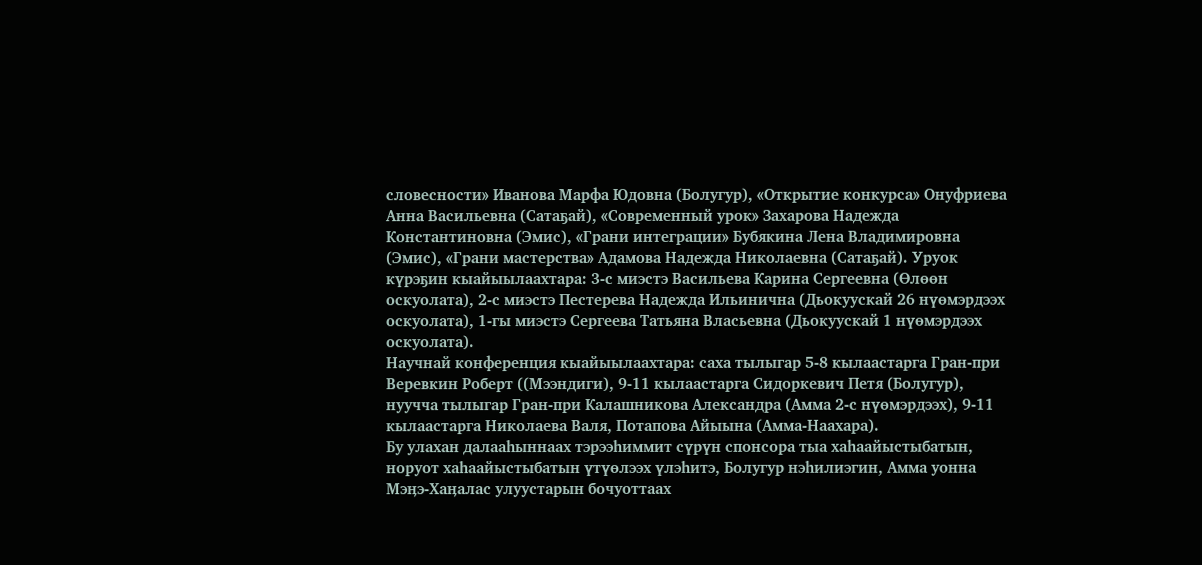словесности» Иванова Марфа Юдовна (Болугур), «Открытие конкурса» Онуфриева Анна Васильевна (Сатаҕай), «Современный урок» Захарова Надежда Константиновна (Эмис), «Грани интеграции» Бубякина Лена Владимировна (Эмис), «Грани мастерства» Адамова Надежда Николаевна (Сатаҕай). Уруок күрэҕин кыайыылаахтара: 3-с миэстэ Васильева Карина Сергеевна (Өлөөн оскуолата), 2-с миэстэ Пестерева Надежда Ильинична (Дьокуускай 26 нүөмэрдээх оскуолата), 1-гы миэстэ Сергеева Татьяна Власьевна (Дьокуускай 1 нүөмэрдээх оскуолата).
Научнай конференция кыайыылаахтара: саха тылыгар 5-8 кылаастарга Гран-при Веревкин Роберт ((Мээндиги), 9-11 кылаастарга Сидоркевич Петя (Болугур), нуучча тылыгар Гран-при Калашникова Александра (Амма 2-с нүөмэрдээх), 9-11 кылаастарга Николаева Валя, Потапова Айыына (Амма-Наахара).
Бу улахан далааһыннаах тэрээһиммит сүрүн спонсора тыа хаһаайыстыбатын, норуот хаһаайыстыбатын үтүөлээх үлэһитэ, Болугур нэһилиэгин, Амма уонна Мэӊэ-Хаӊалас улуустарын бочуоттаах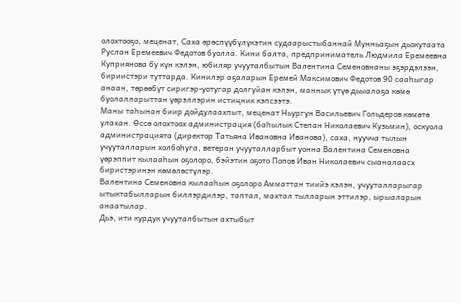олохтооҕо, меценат, Саха өрөспүүбүлүкэтин судаарыстыбаннай Мунньаҕын дьокутаата Руслан Еремеевич Федотов буолла. Кини балта, предприниматель Людмила Еремеевна Куприянова бу күн кэлэн, юбиляр учууталбытын Валентина Семеновнаны эҕэрдэлээн, бириистэри туттарда. Кинилэр аҕаларын Еремей Максимович Федотов 90 сааһыгар анаан, тѳрѳѳбүт сиригэр-уотугар долгуйан кэлэн, маннык үтүѳ дьыалаҕа кѳмѳ буолалларыттан үѳрэллэрин истиңник кэпсээтэ.
Маны таһынан биир дойдулаахпыт, меценат Ньургун Васильевич Гольдеров кѳмѳтѳ улахан. Ѳссѳ олохтоох администрация (баһылык Степан Николаевич Кузьмин), оскуола администрацията (директор Татьяна Ивановна Иванова), саха, нуучча тылын учууталларын холбоһуга, ветеран учууталларбыт уонна Валентина Семеновна үѳрэппит кылааһын оҕолоро, бэйэтин оҕото Попов Иван Николаевич сыаналаасх биристэринэн кѳмѳлѳстүлэр.
Валентина Семеновна кылааһын оҕолоро Амматтан тиийэ кэлэн, учууталларыгар ытыктабылларын биллэрдилэр, таптал, махтал тылларын эттилэр, ырыаларын анаатылар.
Дьэ, ити курдук учууталбытын ахтыбыт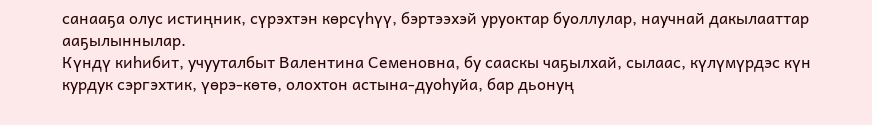санааҕа олус истиңник, сүрэхтэн кѳрсүһүү, бэртээхэй уруоктар буоллулар, научнай дакылааттар ааҕылыннылар.
Күндү киһибит, учууталбыт Валентина Семеновна, бу сааскы чаҕылхай, сылаас, күлүмүрдэс күн курдук сэргэхтик, үѳрэ-кѳтѳ, олохтон астына-дуоһуйа, бар дьонуң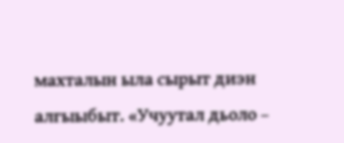махталын ыла сырыт диэн алгыыбыт. «Учуутал дьоло –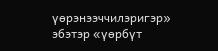үѳрэнээччилэригэр» эбэтэр «үѳрбүт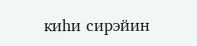киһи сирэйин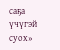саҕа үчүгэй суох»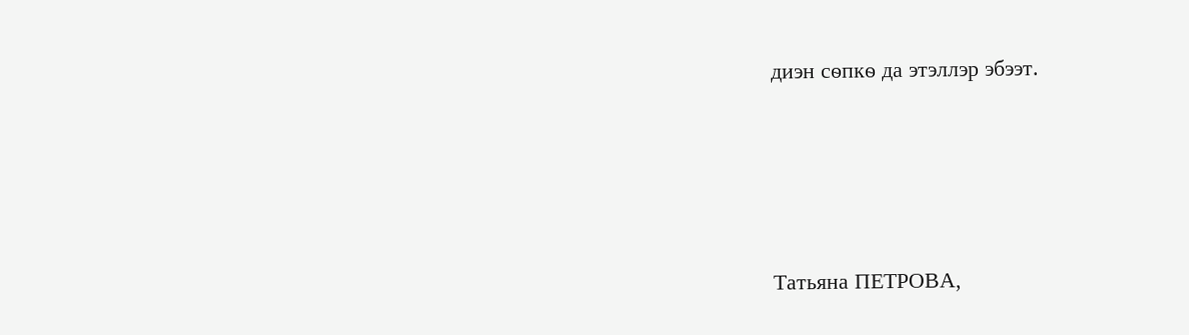диэн сѳпкѳ да этэллэр эбээт.





Татьяна ПЕТРОВА,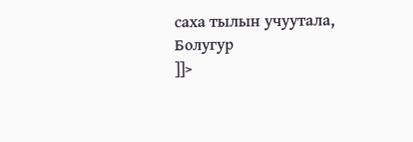саха тылын учуутала,
Болугур
]]>